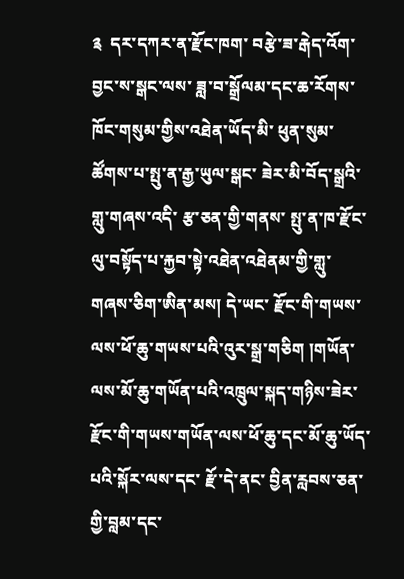༉  དར་དཀར་ན་རྫོང་ཁག་ བརྩེ་ཟ་རྒེད་འོག་ བྱང་ས་སྒང་ལས་ ཟླ་བ་སྒྲོལམ་དང་ཆ་རོགས་ཁོང་གསུམ་གྱིས་འཐེན་ཡོད་མི་ ཕུན་སུམ་ཚོགས་པ་སྤུ་ན་རྒྱ་ཡུལ་སྒང་ ཟེར་མི་བོད་སྒྲའི་གླུ་གཞས་འདི་ རྩ་ཅན་གྱི་གནས་ སྤུ་ན་ཁ་རྫོང་ལུ་བསྟོད་པ་རྐྱབ་སྟེ་འཐེན་འཐེནམ་གྱི་གླུ་གཞས་ཅིག་ཨིན་མས། དེ་ཡང་ རྫོང་གི་གཡས་ལས་ཕོ་ཆུ་གཡས་པའི་འུར་སྒྲ་གཅིག །གཡོན་ལས་མོ་ཆུ་གཡོན་པའི་འཁྲུལ་སྐད་གཉིས་ཟེར་ རྫོང་གི་གཡས་གཡོན་ལས་ཕོ་ཆུ་དང་མོ་ཆུ་ཡོད་པའི་སྐོར་ལས་དང་ རྫོ་དེ་ནང་ བྱིན་རླབས་ཅན་གྱི་བླམ་དང་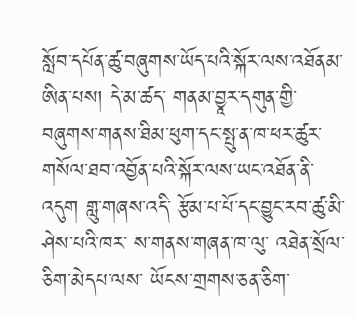སློབ་དཔོན་ཚུ་བཞུགས་ཡོད་པའི་སྐོར་ལས་འཐོནམ་ཨིན་པས། དེ་མ་ཚད་ གནམ་བྱཱར་དགུན་གྱི་བཞུགས་གནས་ཐིམ་ཕུག་དང་སྤུ་ན་ཁ་ཕར་ཚུར་གསོལ་ཐབ་འབྱོན་པའི་སྐོར་ལས་ཡང་འཐོན་ནི་འདུག གླུ་གཞས་འདི་ རྩོམ་པ་པོ་དང་བྱུང་རབ་ཚུ་མི་ཤེས་པའི་ཁར་ ས་གནས་གཞན་ཁ་ལུ་ འཐེན་སྲོལ་ཅིག་མེདཔ་ལས་ ཡོངས་གྲགས་ཅན་ཅིག་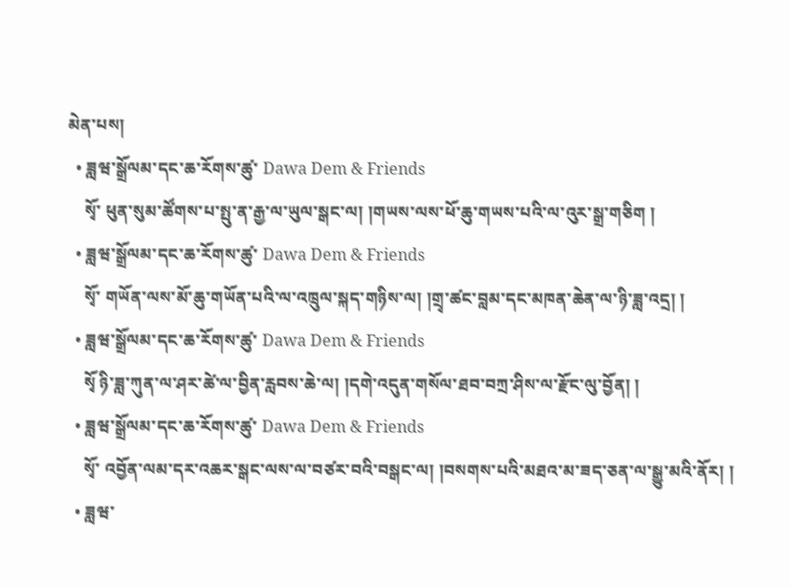མེན་པས།
  • ཟླཝ་སྒྲོལམ་དང་ཆ་རོགས་ཚུ་ Dawa Dem & Friends
    སྭོ་ ཕུན་སུམ་ཚོགས་པ་སྤུ་ན་རྒྱ་ལ་ཡུལ་སྒང་ལ། །གཡས་ལས་ཕོ་ཆུ་གཡས་པའི་ལ་འུར་སྒྲ་གཅིག །
  • ཟླཝ་སྒྲོལམ་དང་ཆ་རོགས་ཚུ་ Dawa Dem & Friends
    སྭོ་ གཡོན་ལས་མོ་ཆུ་གཡོན་པའི་ལ་འཁྲུལ་སྐད་གཉིས་ལ། །གྲྭ་ཚང་བླམ་དང་མཁན་ཆེན་ལ་ཉི་ཟླ་འདྲ། །
  • ཟླཝ་སྒྲོལམ་དང་ཆ་རོགས་ཚུ་ Dawa Dem & Friends
    སྭོ ཉི་ཟླ་ཀུན་ལ་ཤར་ཚེ་ལ་བྱིན་རླབས་ཆེ་ལ། །དགེ་འདུན་གསོལ་ཐབ་བཀྲ་ཤིས་ལ་རྫོང་ལུ་བྱོན། །
  • ཟླཝ་སྒྲོལམ་དང་ཆ་རོགས་ཚུ་ Dawa Dem & Friends
    སྭོ་ འབྱོན་ལམ་དར་འཆར་སྒང་ལས་ལ་བཙར་བའི་བསྒང་ལ། །བསགས་པའི་མཐའ་མ་ཟད་ཅན་ལ་སྒྱུ་མའི་ནོར། །
  • ཟླཝ་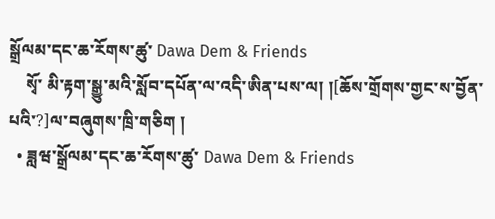སྒྲོལམ་དང་ཆ་རོགས་ཚུ་ Dawa Dem & Friends
    སྭོ་ མི་རྟག་སྒྱུ་མའི་སློབ་དཔོན་ལ་འདི་ཨིན་པས་ལ། །[ཆོས་གྲོགས་གྱང་ས་བྱོན་པའི་?]ལ་བཞུགས་ཁྲི་གཅིག །
  • ཟླཝ་སྒྲོལམ་དང་ཆ་རོགས་ཚུ་ Dawa Dem & Friends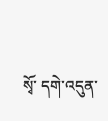སྭོ་ དགེ་འདུན་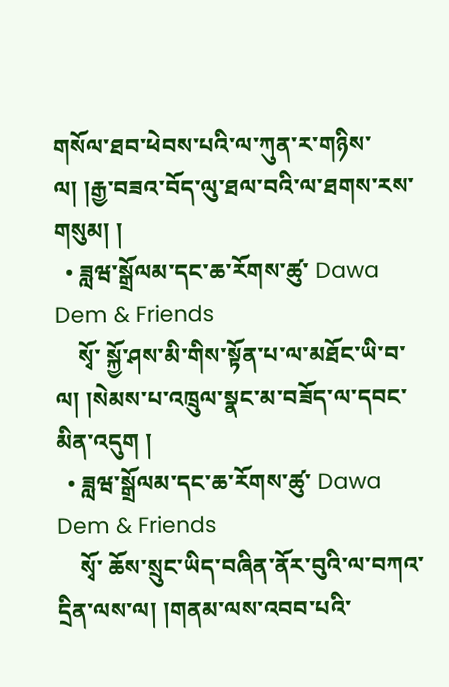གསོལ་ཐབ་ཕེབས་པའི་ལ་ཀུན་ར་གཉིས་ལ། །རྒྱ་བཟའ་བོད་ལུ་ཐལ་བའི་ལ་ཐགས་རས་གསུམ། །
  • ཟླཝ་སྒྲོལམ་དང་ཆ་རོགས་ཚུ་ Dawa Dem & Friends
    སྭོ་ སྐྱོ་ཤས་མི་གིས་སྟོན་པ་ལ་མཐོང་ཡི་བ་ལ། །སེམས་པ་འཁྲུལ་སྣང་མ་བཟོད་ལ་དབང་མིན་འདུག །
  • ཟླཝ་སྒྲོལམ་དང་ཆ་རོགས་ཚུ་ Dawa Dem & Friends
    སྭོ་ ཆོས་སྲུང་ཡིད་བཞིན་ནོར་བུའི་ལ་བཀའ་དྲིན་ལས་ལ། །གནམ་ལས་འབབ་པའི་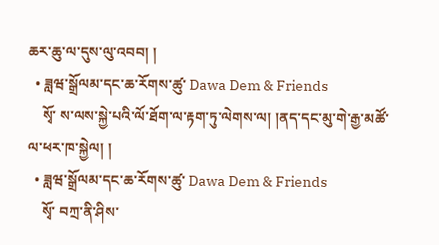ཆར་ཆུ་ལ་དུས་ལུ་འབབ། །
  • ཟླཝ་སྒྲོལམ་དང་ཆ་རོགས་ཚུ་ Dawa Dem & Friends
    སྭོ་ ས་ལས་སྐྱེ་པའི་ལོ་ཐོག་ལ་རྟག་ཏུ་ལེགས་ལ། །ནད་དང་མུ་གེ་རྒྱ་མཚོ་ལ་ཕར་ཁ་སྐྱེལ། །
  • ཟླཝ་སྒྲོལམ་དང་ཆ་རོགས་ཚུ་ Dawa Dem & Friends
    སྭོ་ བཀྲ་ནི་ཤིས་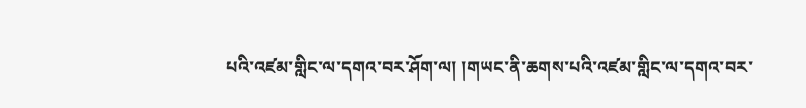པའི་འཛམ་གླིང་ལ་དགའ་བར་ཤོག་ལ། །གཡང་ནི་ཆགས་པའི་འཛམ་གླིང་ལ་དགའ་བར་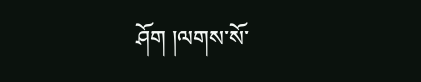ཤོག །ལགས་སོ་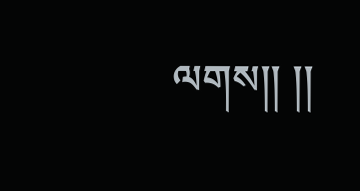ལགས།། །།